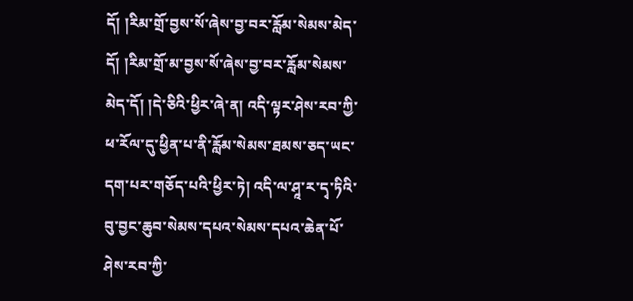དོ། །རིམ་གྲོ་བྱས་སོ་ཞེས་བྱ་བར་རློམ་སེམས་མེད་དོ། །རིམ་གྲོ་མ་བྱས་སོ་ཞེས་བྱ་བར་རློམ་སེམས་མེད་དོ། །དེ་ཅིའི་ཕྱིར་ཞེ་ན། འདི་ལྟར་ཤེས་རབ་ཀྱི་ཕ་རོལ་དུ་ཕྱིན་པ་ནི་རློམ་སེམས་ཐམས་ཅད་ཡང་དག་པར་གཅོད་པའི་ཕྱིར་ཏེ། འདི་ལ་ཤཱ་ར་དྭ་ཏིའི་བུ་བྱང་ཆུབ་སེམས་དཔའ་སེམས་དཔའ་ཆེན་པོ་ཤེས་རབ་ཀྱི་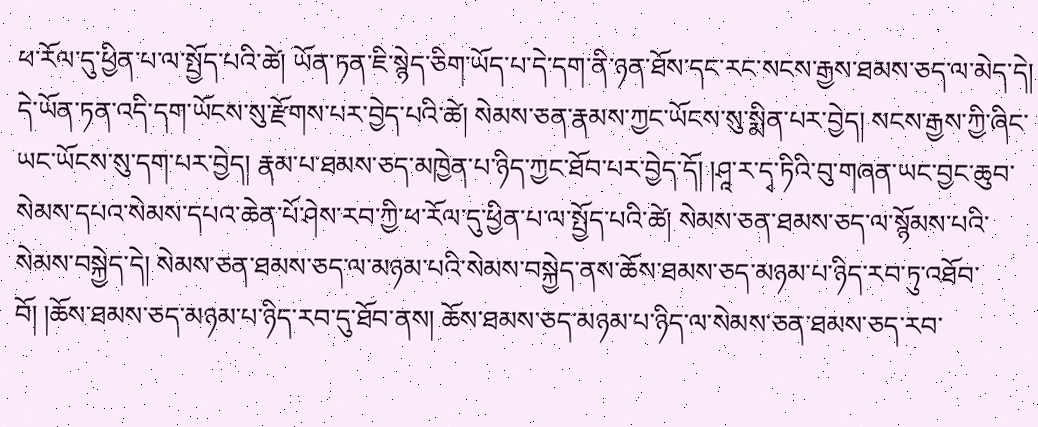ཕ་རོལ་དུ་ཕྱིན་པ་ལ་སྤྱོད་པའི་ཚེ། ཡོན་ཏན་ཇི་སྙེད་ཅིག་ཡོད་པ་དེ་དག་ནི་ཉན་ཐོས་དང་རང་སངས་རྒྱས་ཐམས་ཅད་ལ་མེད་དེ། དེ་ཡོན་ཏན་འདི་དག་ཡོངས་སུ་རྫོགས་པར་བྱེད་པའི་ཚེ། སེམས་ཅན་རྣམས་ཀྱང་ཡོངས་སུ་སྨིན་པར་བྱེད། སངས་རྒྱས་ཀྱི་ཞིང་ཡང་ཡོངས་སུ་དག་པར་བྱེད། རྣམ་པ་ཐམས་ཅད་མཁྱེན་པ་ཉིད་ཀྱང་ཐོབ་པར་བྱེད་དོ། །ཤཱ་ར་དྭ་ཏིའི་བུ་གཞན་ཡང་བྱང་ཆུབ་སེམས་དཔའ་སེམས་དཔའ་ཆེན་པོ་ཤེས་རབ་ཀྱི་ཕ་རོལ་དུ་ཕྱིན་པ་ལ་སྤྱོད་པའི་ཚེ། སེམས་ཅན་ཐམས་ཅད་ལ་སྙོམས་པའི་སེམས་བསྐྱེད་དེ། སེམས་ཅན་ཐམས་ཅད་ལ་མཉམ་པའི་སེམས་བསྐྱེད་ནས་ཆོས་ཐམས་ཅད་མཉམ་པ་ཉིད་རབ་ཏུ་འཐོབ་བོ། །ཆོས་ཐམས་ཅད་མཉམ་པ་ཉིད་རབ་དུ་ཐོབ་ནས། ཆོས་ཐམས་ཅད་མཉམ་པ་ཉིད་ལ་སེམས་ཅན་ཐམས་ཅད་རབ་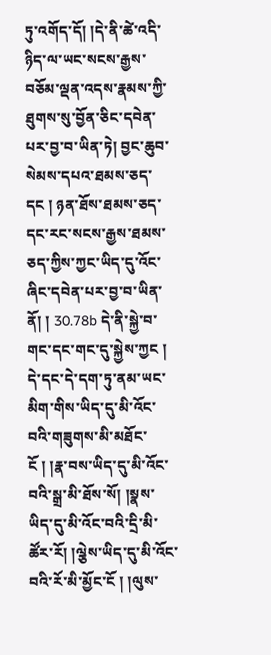ཏུ་འགོད་དོ། །དེ་ནི་ཚེ་འདི་ཉིད་ལ་ཡང་སངས་རྒྱས་བཅོམ་ལྡན་འདས་རྣམས་ཀྱི་ཐུགས་སུ་བྱོན་ཅིང་དབེན་པར་བྱ་བ་ཡིན་ཏེ། བྱང་ཆུབ་སེམས་དཔའ་ཐམས་ཅད་དང ། ཉན་ཐོས་ཐམས་ཅད་དང་རང་སངས་རྒྱས་ཐམས་ཅད་ཀྱིས་ཀྱང་ཡིད་དུ་འོང་ཞིང་དབེན་པར་བྱ་བ་ཡིན་ནོ། ། 30.78b དེ་ནི་སྐྱེ་བ་གང་དང་གང་དུ་སྐྱེས་ཀྱང ། དེ་དང་དེ་དག་ཏུ་ནམ་ཡང་མིག་གིས་ཡིད་དུ་མི་འོང་བའི་གཟུགས་མི་མཐོང་ངོ ། །རྣ་བས་ཡིད་དུ་མི་འོང་བའི་སྒྲ་མི་ཐོས་སོ། །སྣས་ཡིད་དུ་མི་འོང་བའི་དྲི་མི་ཚོར་རོ། །ལྕེས་ཡིད་དུ་མི་འོང་བའི་རོ་མི་མྱོང་ངོ ། །ལུས་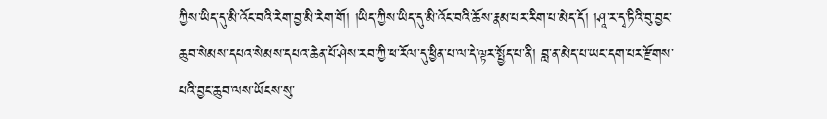ཀྱིས་ཡིད་དུ་མི་འོང་བའི་རེག་བྱ་མི་རེག་གོ། །ཡིད་ཀྱིས་ཡིད་དུ་མི་འོང་བའི་ཆོས་རྣམ་པར་རིག་པ་མེད་དོ། །ཤཱ་ར་དྭ་ཏིའི་བུ་བྱང་ཆུབ་སེམས་དཔའ་སེམས་དཔའ་ཆེན་པོ་ཤེས་རབ་ཀྱི་ཕ་རོལ་དུ་ཕྱིན་པ་ལ་དེ་ལྟར་སྤྱོད་པ་ནི། བླ་ན་མེད་པ་ཡང་དག་པར་རྫོགས་པའི་བྱང་ཆུབ་ལས་ཡོངས་སུ་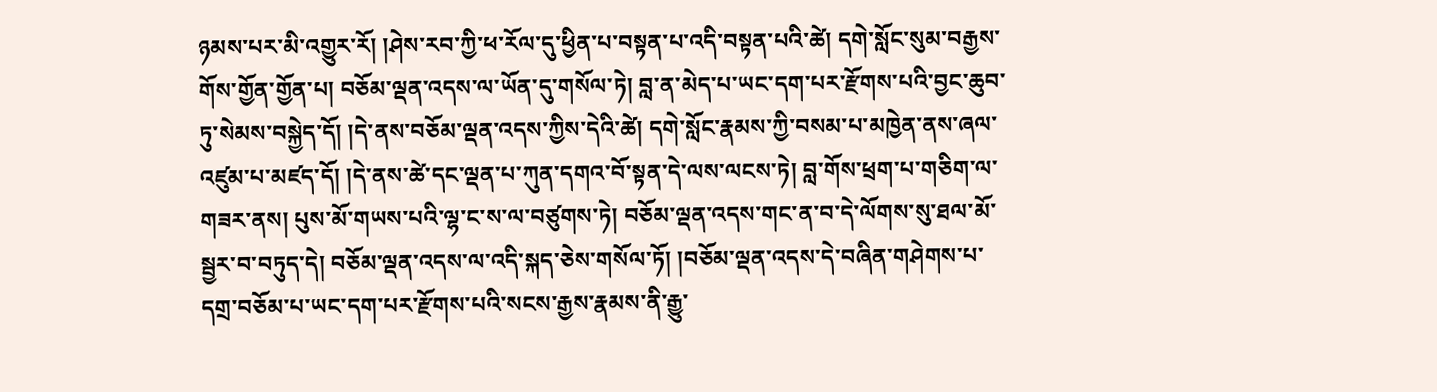ཉམས་པར་མི་འགྱུར་རོ། །ཤེས་རབ་ཀྱི་ཕ་རོལ་དུ་ཕྱིན་པ་བསྟན་པ་འདི་བསྟན་པའི་ཚེ། དགེ་སློང་སུམ་བརྒྱས་གོས་གྱོན་གྱོན་པ། བཅོམ་ལྡན་འདས་ལ་ཡོན་དུ་གསོལ་ཏེ། བླ་ན་མེད་པ་ཡང་དག་པར་རྫོགས་པའི་བྱང་ཆུབ་ཏུ་སེམས་བསྐྱེད་དོ། །དེ་ནས་བཅོམ་ལྡན་འདས་ཀྱིས་དེའི་ཚེ། དགེ་སློང་རྣམས་ཀྱི་བསམ་པ་མཁྱེན་ནས་ཞལ་འཛུམ་པ་མཛད་དོ། །དེ་ནས་ཚེ་དང་ལྡན་པ་ཀུན་དགའ་བོ་སྟན་དེ་ལས་ལངས་ཏེ། བླ་གོས་ཕྲག་པ་གཅིག་ལ་གཟར་ནས། པུས་མོ་གཡས་པའི་ལྷ་ང་ས་ལ་བཙུགས་ཏེ། བཅོམ་ལྡན་འདས་གང་ན་བ་དེ་ལོགས་སུ་ཐལ་མོ་སྦྱར་བ་བཏུད་དེ། བཅོམ་ལྡན་འདས་ལ་འདི་སྐད་ཅེས་གསོལ་ཏོ། །བཅོམ་ལྡན་འདས་དེ་བཞིན་གཤེགས་པ་དགྲ་བཅོམ་པ་ཡང་དག་པར་རྫོགས་པའི་སངས་རྒྱས་རྣམས་ནི་རྒྱུ་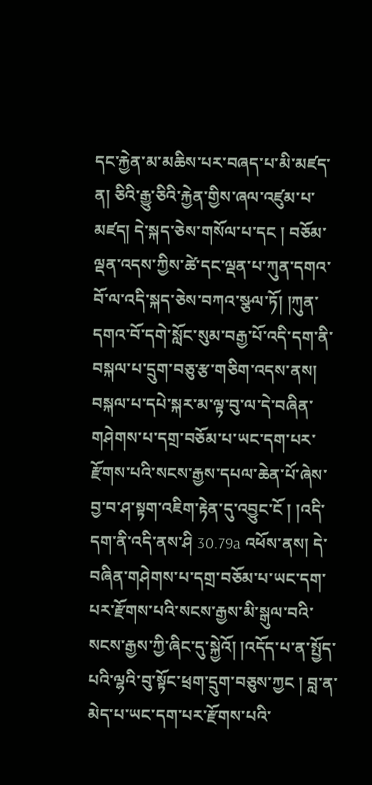དང་རྐྱེན་མ་མཆིས་པར་བཞད་པ་མི་མཛད་ན། ཅིའི་རྒྱུ་ཅིའི་རྐྱེན་གྱིས་ཞལ་འཛུམ་པ་མཛད། དེ་སྐད་ཅེས་གསོལ་པ་དང ། བཅོམ་ལྡན་འདས་ཀྱིས་ཚེ་དང་ལྡན་པ་ཀུན་དགའ་བོ་ལ་འདི་སྐད་ཅེས་བཀའ་སྩལ་ཏོ། །ཀུན་དགའ་བོ་དགེ་སློང་སུམ་བརྒྱ་པོ་འདི་དག་ནི་བསྐལ་པ་དྲུག་བཅུ་རྩ་གཅིག་འདས་ནས། བསྐལ་པ་དཔེ་སྐར་མ་ལྟ་བུ་ལ་དེ་བཞིན་གཤེགས་པ་དགྲ་བཅོམ་པ་ཡང་དག་པར་རྫོགས་པའི་སངས་རྒྱས་དཔལ་ཆེན་པོ་ཞེས་བྱ་བ་ཤ་སྟག་འཇིག་རྟེན་དུ་འབྱུང་ངོ ། །འདི་དག་ནི་འདི་ནས་ཤི 30.79a འཕོས་ནས། དེ་བཞིན་གཤེགས་པ་དགྲ་བཅོམ་པ་ཡང་དག་པར་རྫོགས་པའི་སངས་རྒྱས་མི་སྒུལ་བའི་སངས་རྒྱས་ཀྱི་ཞིང་དུ་སྐྱེའོ། །འདོད་པ་ན་སྤྱོད་པའི་ལྷའི་བུ་སྟོང་ཕྲག་དྲུག་བཅུས་ཀྱང ། བླ་ན་མེད་པ་ཡང་དག་པར་རྫོགས་པའི་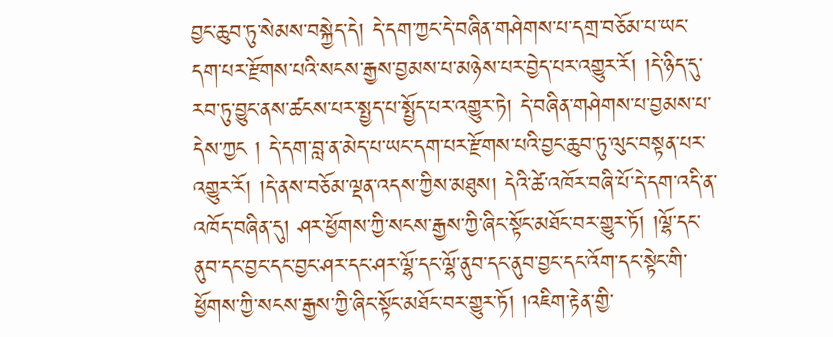བྱང་ཆུབ་ཏུ་སེམས་བསྐྱེད་དེ། དེ་དག་ཀྱང་དེ་བཞིན་གཤེགས་པ་དགྲ་བཅོམ་པ་ཡང་དག་པར་རྫོགས་པའི་སངས་རྒྱས་བྱམས་པ་མཉེས་པར་བྱེད་པར་འགྱུར་རོ། །དེ་ཉིད་དུ་རབ་ཏུ་བྱུང་ནས་ཚངས་པར་སྤྱད་པ་སྤྱོད་པར་འགྱུར་ཏེ། དེ་བཞིན་གཤེགས་པ་བྱམས་པ་དེས་ཀྱང ། དེ་དག་བླ་ན་མེད་པ་ཡང་དག་པར་རྫོགས་པའི་བྱང་ཆུབ་ཏུ་ལུང་བསྟན་པར་འགྱུར་རོ། །དེ་ནས་བཅོམ་ལྡན་འདས་ཀྱིས་མཐུས། དེའི་ཚེ་འཁོར་བཞི་པོ་དེ་དག་འདི་ན་འཁོད་བཞིན་དུ། ཤར་ཕྱོགས་ཀྱི་སངས་རྒྱས་ཀྱི་ཞིང་སྟོང་མཐོང་བར་གྱུར་ཏོ། །ལྷོ་དང་ནུབ་དང་བྱང་དང་བྱང་ཤར་དང་ཤར་ལྷོ་དང་ལྷོ་ནུབ་དང་ནུབ་བྱང་དང་འོག་དང་སྟེང་གི་ཕྱོགས་ཀྱི་སངས་རྒྱས་ཀྱི་ཞིང་སྟོང་མཐོང་བར་གྱུར་ཏོ། །འཇིག་རྟེན་གྱི་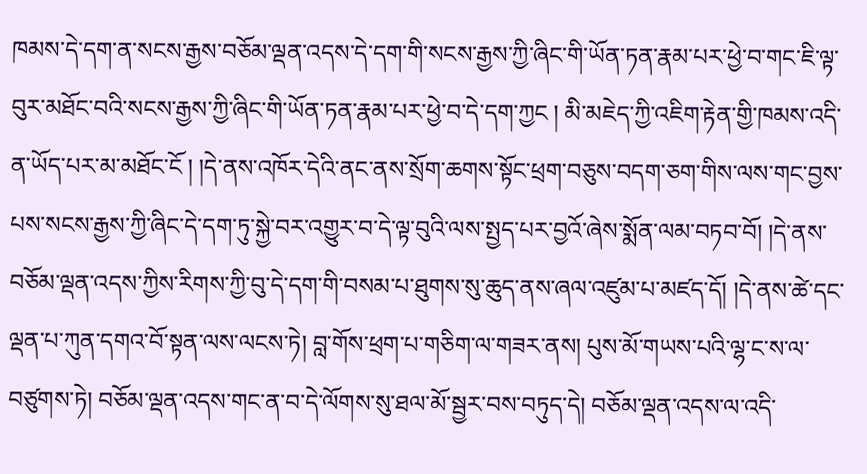ཁམས་དེ་དག་ན་སངས་རྒྱས་བཅོམ་ལྡན་འདས་དེ་དག་གི་སངས་རྒྱས་ཀྱི་ཞིང་གི་ཡོན་ཏན་རྣམ་པར་ཕྱེ་བ་གང་ཇི་ལྟ་བུར་མཐོང་བའི་སངས་རྒྱས་ཀྱི་ཞིང་གི་ཡོན་ཏན་རྣམ་པར་ཕྱེ་བ་དེ་དག་ཀྱང ། མི་མཇེད་ཀྱི་འཇིག་རྟེན་གྱི་ཁམས་འདི་ན་ཡོད་པར་མ་མཐོང་ངོ ། །དེ་ནས་འཁོར་དེའི་ནང་ནས་སྲོག་ཆགས་སྟོང་ཕྲག་བཅུས་བདག་ཅག་གིས་ལས་གང་བྱས་པས་སངས་རྒྱས་ཀྱི་ཞིང་དེ་དག་ཏུ་སྐྱེ་བར་འགྱུར་བ་དེ་ལྟ་བུའི་ལས་སྤྱད་པར་བྱའོ་ཞེས་སྨོན་ལམ་བཏབ་བོ། །དེ་ནས་བཅོམ་ལྡན་འདས་ཀྱིས་རིགས་ཀྱི་བུ་དེ་དག་གི་བསམ་པ་ཐུགས་སུ་ཆུད་ནས་ཞལ་འཛུམ་པ་མཛད་དོ། །དེ་ནས་ཚེ་དང་ལྡན་པ་ཀུན་དགའ་བོ་སྟན་ལས་ལངས་ཏེ། བླ་གོས་ཕྲག་པ་གཅིག་ལ་གཟར་ནས། པུས་མོ་གཡས་པའི་ལྷ་ང་ས་ལ་བཙུགས་ཏེ། བཅོམ་ལྡན་འདས་གང་ན་བ་དེ་ལོགས་སུ་ཐལ་མོ་སྦྱར་བས་བཏུད་དེ། བཅོམ་ལྡན་འདས་ལ་འདི་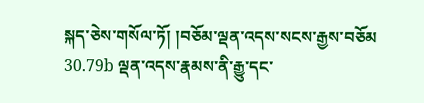སྐད་ཅེས་གསོལ་ཏོ། །བཅོམ་ལྡན་འདས་སངས་རྒྱས་བཅོམ 30.79b ལྡན་འདས་རྣམས་ནི་རྒྱུ་དང་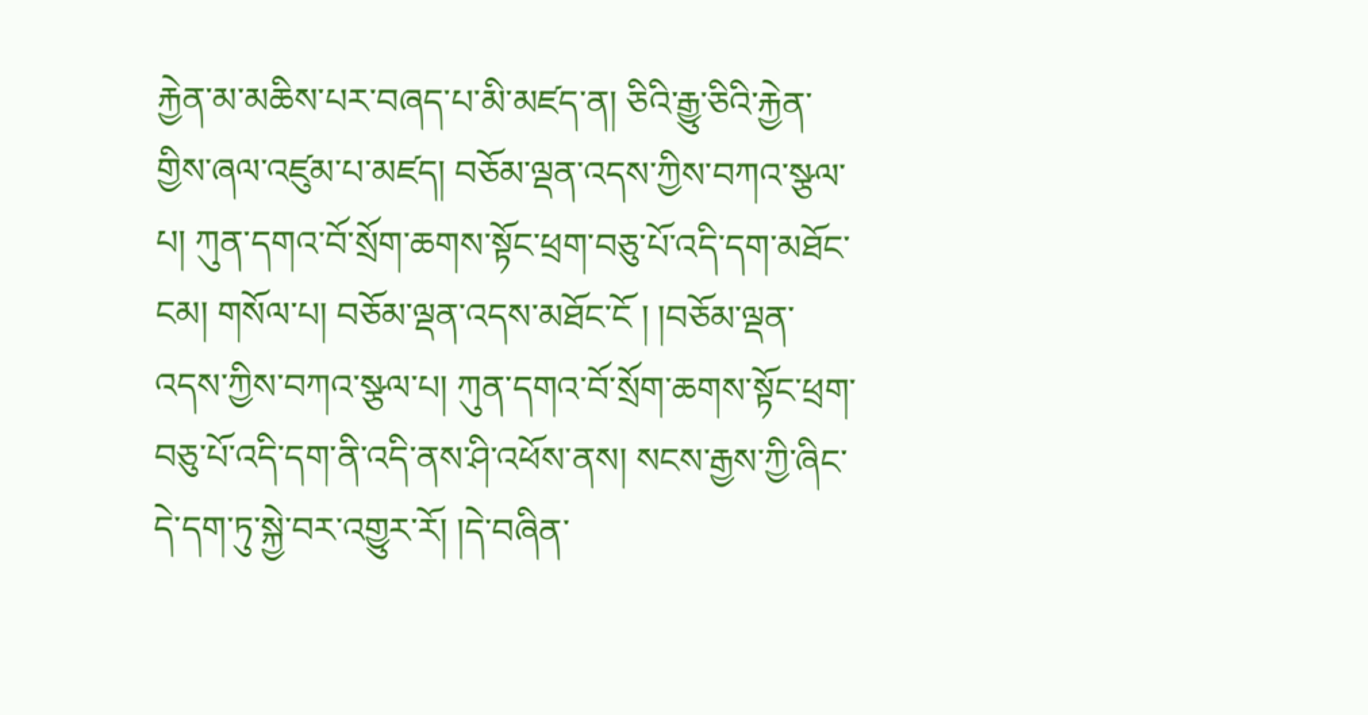རྐྱེན་མ་མཆིས་པར་བཞད་པ་མི་མཛད་ན། ཅིའི་རྒྱུ་ཅིའི་རྐྱེན་གྱིས་ཞལ་འཛུམ་པ་མཛད། བཅོམ་ལྡན་འདས་ཀྱིས་བཀའ་སྩལ་པ། ཀུན་དགའ་བོ་སྲོག་ཆགས་སྟོང་ཕྲག་བཅུ་པོ་འདི་དག་མཐོང་ངམ། གསོལ་པ། བཅོམ་ལྡན་འདས་མཐོང་ངོ ། །བཅོམ་ལྡན་འདས་ཀྱིས་བཀའ་སྩལ་པ། ཀུན་དགའ་བོ་སྲོག་ཆགས་སྟོང་ཕྲག་བཅུ་པོ་འདི་དག་ནི་འདི་ནས་ཤི་འཕོས་ནས། སངས་རྒྱས་ཀྱི་ཞིང་དེ་དག་ཏུ་སྐྱེ་བར་འགྱུར་རོ། །དེ་བཞིན་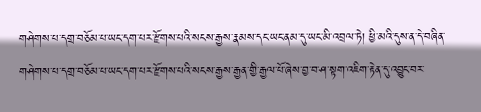གཤེགས་པ་དགྲ་བཅོམ་པ་ཡང་དག་པར་རྫོགས་པའི་སངས་རྒྱས་རྣམས་དང་ཡང་ནམ་དུ་ཡང་མི་འབྲལ་ཏེ། ཕྱི་མའི་དུས་ན་དེ་བཞིན་གཤེགས་པ་དགྲ་བཅོམ་པ་ཡང་དག་པར་རྫོགས་པའི་སངས་རྒྱས་རྒྱན་གྱི་རྒྱལ་པོ་ཞེས་བྱ་བ་ཤ་སྟག་འཇིག་རྟེན་དུ་འབྱུང་བར་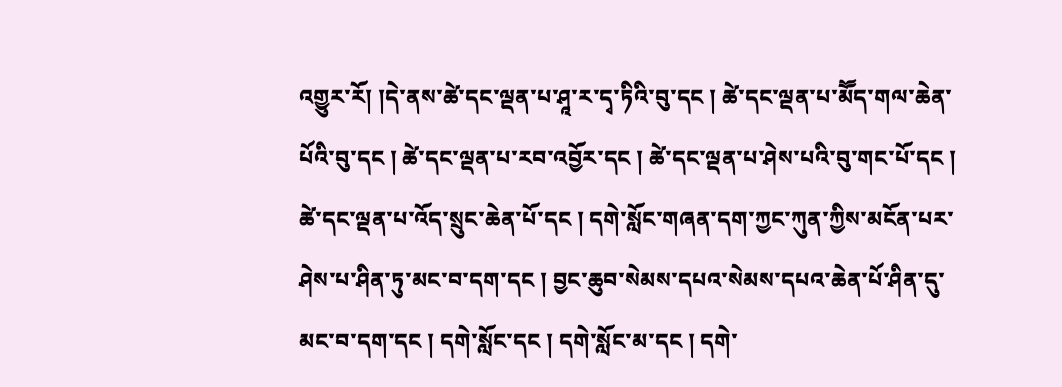འགྱུར་རོ། །དེ་ནས་ཚེ་དང་ལྡན་པ་ཤཱ་ར་དྭ་ཏིའི་བུ་དང ། ཚེ་དང་ལྡན་པ་མཽད་གལ་ཆེན་པོའི་བུ་དང ། ཚེ་དང་ལྡན་པ་རབ་འབྱོར་དང ། ཚེ་དང་ལྡན་པ་ཤེས་པའི་བུ་གང་པོ་དང ། ཚེ་དང་ལྡན་པ་འོད་སྲུང་ཆེན་པོ་དང ། དགེ་སློང་གཞན་དག་ཀྱང་ཀུན་ཀྱིས་མངོན་པར་ཤེས་པ་ཤིན་ཏུ་མང་བ་དག་དང ། བྱང་ཆུབ་སེམས་དཔའ་སེམས་དཔའ་ཆེན་པོ་ཤིན་དུ་མང་བ་དག་དང ། དགེ་སློང་དང ། དགེ་སློང་མ་དང ། དགེ་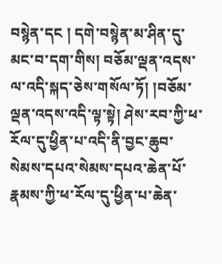བསྙེན་དང ། དགེ་བསྙེན་མ་ཤིན་དུ་མང་བ་དག་གིས། བཅོམ་ལྡན་འདས་ལ་འདི་སྐད་ཅེས་གསོལ་ཏོ། །བཅོམ་ལྡན་འདས་འདི་ལྟ་སྟེ། ཤེས་རབ་ཀྱི་ཕ་རོལ་དུ་ཕྱིན་པ་འདི་ནི་བྱང་ཆུབ་སེམས་དཔའ་སེམས་དཔའ་ཆེན་པོ་རྣམས་ཀྱི་ཕ་རོལ་དུ་ཕྱིན་པ་ཆེན་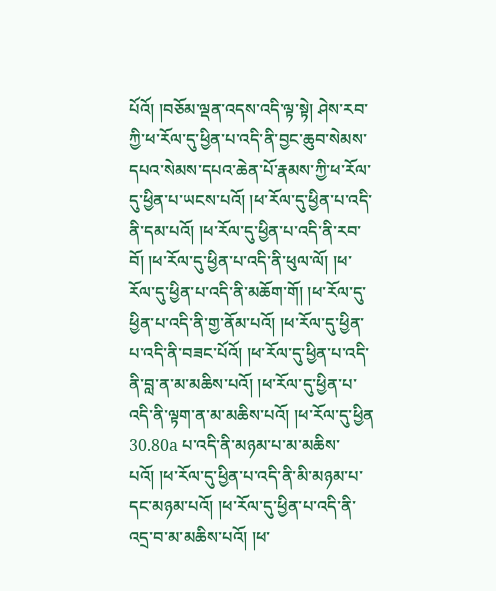པོའོ། །བཅོམ་ལྡན་འདས་འདི་ལྟ་སྟེ། ཤེས་རབ་ཀྱི་ཕ་རོལ་དུ་ཕྱིན་པ་འདི་ནི་བྱང་ཆུབ་སེམས་དཔའ་སེམས་དཔའ་ཆེན་པོ་རྣམས་ཀྱི་ཕ་རོལ་དུ་ཕྱིན་པ་ཡངས་པའོ། །ཕ་རོལ་དུ་ཕྱིན་པ་འདི་ནི་དམ་པའོ། །ཕ་རོལ་དུ་ཕྱིན་པ་འདི་ནི་རབ་བོ། །ཕ་རོལ་དུ་ཕྱིན་པ་འདི་ནི་ཕུལ་ལོ། །ཕ་རོལ་དུ་ཕྱིན་པ་འདི་ནི་མཆོག་གོ། །ཕ་རོལ་དུ་ཕྱིན་པ་འདི་ནི་གྱ་ནོམ་པའོ། །ཕ་རོལ་དུ་ཕྱིན་པ་འདི་ནི་བཟང་པོའོ། །ཕ་རོལ་དུ་ཕྱིན་པ་འདི་ནི་བླ་ན་མ་མཆིས་པའོ། །ཕ་རོལ་དུ་ཕྱིན་པ་འདི་ནི་ལྟག་ན་མ་མཆིས་པའོ། །ཕ་རོལ་དུ་ཕྱིན 30.80a པ་འདི་ནི་མཉམ་པ་མ་མཆིས་པའོ། །ཕ་རོལ་དུ་ཕྱིན་པ་འདི་ནི་མི་མཉམ་པ་དང་མཉམ་པའོ། །ཕ་རོལ་དུ་ཕྱིན་པ་འདི་ནི་འདྲ་བ་མ་མཆིས་པའོ། །ཕ་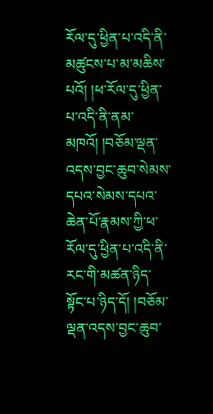རོལ་དུ་ཕྱིན་པ་འདི་ནི་མཚུངས་པ་མ་མཆིས་པའོ། །ཕ་རོལ་དུ་ཕྱིན་པ་འདི་ནི་ནམ་མཁའོ། །བཅོམ་ལྡན་འདས་བྱང་ཆུབ་སེམས་དཔའ་སེམས་དཔའ་ཆེན་པོ་རྣམས་ཀྱི་ཕ་རོལ་དུ་ཕྱིན་པ་འདི་ནི་རང་གི་མཚན་ཉིད་སྟོང་པ་ཉིད་དོ། །བཅོམ་ལྡན་འདས་བྱང་ཆུབ་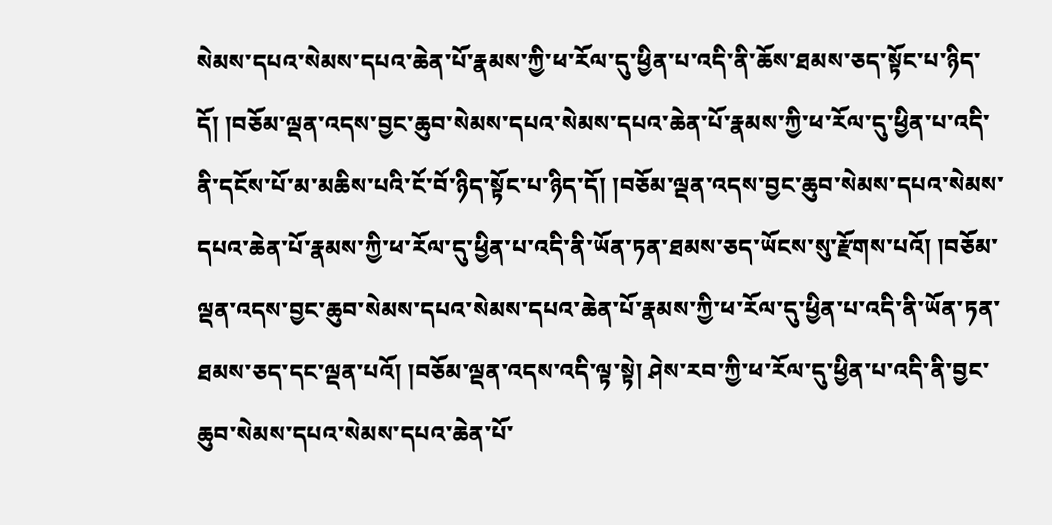སེམས་དཔའ་སེམས་དཔའ་ཆེན་པོ་རྣམས་ཀྱི་ཕ་རོལ་དུ་ཕྱིན་པ་འདི་ནི་ཆོས་ཐམས་ཅད་སྟོང་པ་ཉིད་དོ། །བཅོམ་ལྡན་འདས་བྱང་ཆུབ་སེམས་དཔའ་སེམས་དཔའ་ཆེན་པོ་རྣམས་ཀྱི་ཕ་རོལ་དུ་ཕྱིན་པ་འདི་ནི་དངོས་པོ་མ་མཆིས་པའི་ངོ་བོ་ཉིད་སྟོང་པ་ཉིད་དོ། །བཅོམ་ལྡན་འདས་བྱང་ཆུབ་སེམས་དཔའ་སེམས་དཔའ་ཆེན་པོ་རྣམས་ཀྱི་ཕ་རོལ་དུ་ཕྱིན་པ་འདི་ནི་ཡོན་ཏན་ཐམས་ཅད་ཡོངས་སུ་རྫོགས་པའོ། །བཅོམ་ལྡན་འདས་བྱང་ཆུབ་སེམས་དཔའ་སེམས་དཔའ་ཆེན་པོ་རྣམས་ཀྱི་ཕ་རོལ་དུ་ཕྱིན་པ་འདི་ནི་ཡོན་ཏན་ཐམས་ཅད་དང་ལྡན་པའོ། །བཅོམ་ལྡན་འདས་འདི་ལྟ་སྟེ། ཤེས་རབ་ཀྱི་ཕ་རོལ་དུ་ཕྱིན་པ་འདི་ནི་བྱང་ཆུབ་སེམས་དཔའ་སེམས་དཔའ་ཆེན་པོ་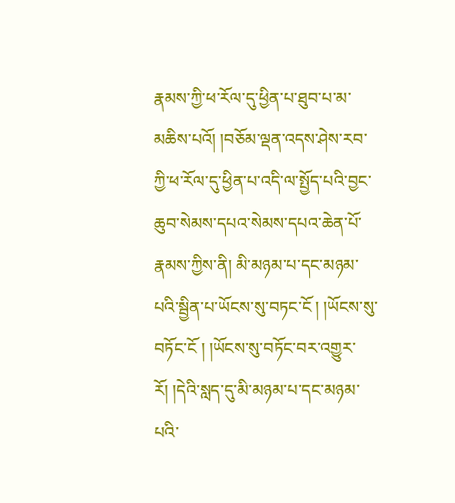རྣམས་ཀྱི་ཕ་རོལ་དུ་ཕྱིན་པ་ཐུབ་པ་མ་མཆིས་པའོ། །བཅོམ་ལྡན་འདས་ཤེས་རབ་ཀྱི་ཕ་རོལ་དུ་ཕྱིན་པ་འདི་ལ་སྤྱོད་པའི་བྱང་ཆུབ་སེམས་དཔའ་སེམས་དཔའ་ཆེན་པོ་རྣམས་ཀྱིས་ནི། མི་མཉམ་པ་དང་མཉམ་པའི་སྦྱིན་པ་ཡོངས་སུ་བཏང་ངོ ། །ཡོངས་སུ་བཏོང་ངོ ། །ཡོངས་སུ་བཏོང་བར་འགྱུར་རོ། །དེའི་སླད་དུ་མི་མཉམ་པ་དང་མཉམ་པའི་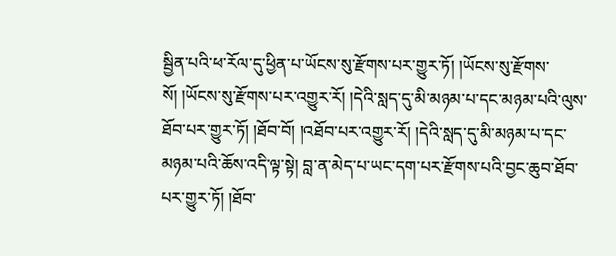སྦྱིན་པའི་ཕ་རོལ་དུ་ཕྱིན་པ་ཡོངས་སུ་རྫོགས་པར་གྱུར་ཏོ། །ཡོངས་སུ་རྫོགས་སོ། །ཡོངས་སུ་རྫོགས་པར་འགྱུར་རོ། །དེའི་སླད་དུ་མི་མཉམ་པ་དང་མཉམ་པའི་ལུས་ཐོབ་པར་གྱུར་ཏོ། །ཐོབ་བོ། །འཐོབ་པར་འགྱུར་རོ། །དེའི་སླད་དུ་མི་མཉམ་པ་དང་མཉམ་པའི་ཆོས་འདི་ལྟ་སྟེ། བླ་ན་མེད་པ་ཡང་དག་པར་རྫོགས་པའི་བྱང་ཆུབ་ཐོབ་པར་གྱུར་ཏོ། །ཐོབ་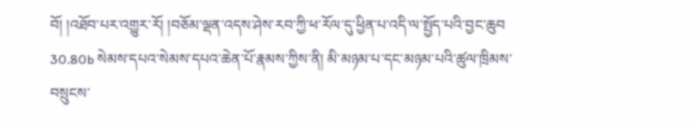བོ། །འཐོབ་པར་འགྱུར་རོ། །བཅོམ་ལྡན་འདས་ཤེས་རབ་ཀྱི་ཕ་རོལ་དུ་ཕྱིན་པ་འདི་ལ་སྤྱོད་པའི་བྱང་ཆུབ 30.80b སེམས་དཔའ་སེམས་དཔའ་ཆེན་པོ་རྣམས་ཀྱིས་ནི། མི་མཉམ་པ་དང་མཉམ་པའི་ཚུལ་ཁྲིམས་བསྲུངས་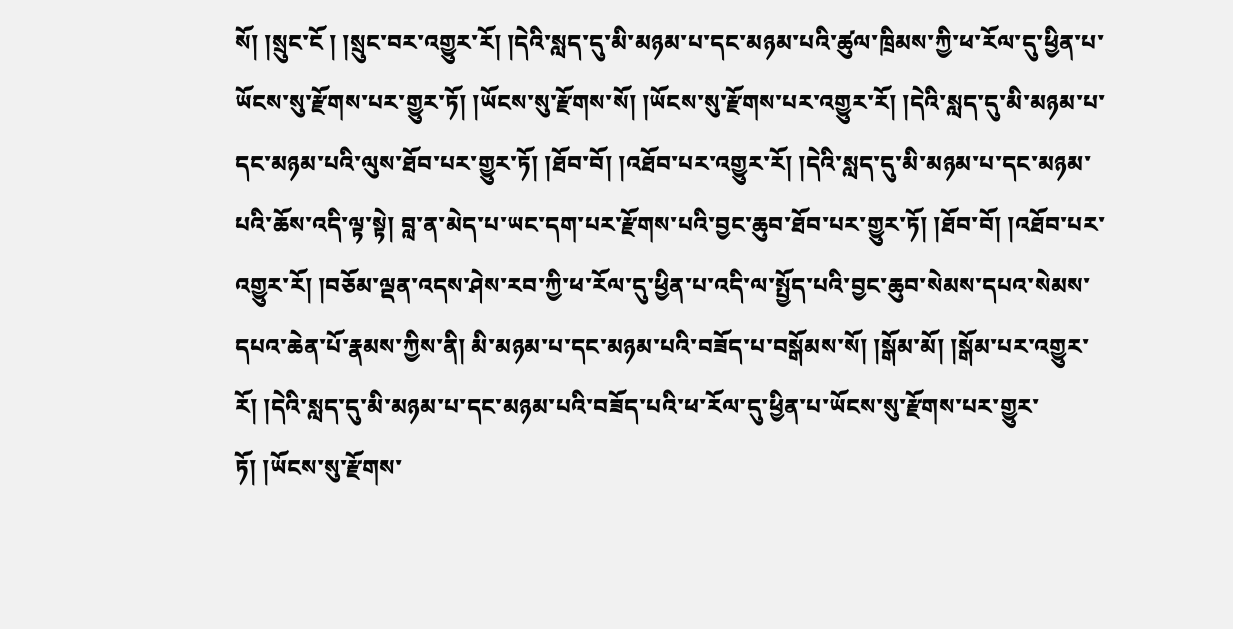སོ། །སྲུང་ངོ ། །སྲུང་བར་འགྱུར་རོ། །དེའི་སླད་དུ་མི་མཉམ་པ་དང་མཉམ་པའི་ཚུལ་ཁྲིམས་ཀྱི་ཕ་རོལ་དུ་ཕྱིན་པ་ཡོངས་སུ་རྫོགས་པར་གྱུར་ཏོ། །ཡོངས་སུ་རྫོགས་སོ། །ཡོངས་སུ་རྫོགས་པར་འགྱུར་རོ། །དེའི་སླད་དུ་མི་མཉམ་པ་དང་མཉམ་པའི་ལུས་ཐོབ་པར་གྱུར་ཏོ། །ཐོབ་བོ། །འཐོབ་པར་འགྱུར་རོ། །དེའི་སླད་དུ་མི་མཉམ་པ་དང་མཉམ་པའི་ཆོས་འདི་ལྟ་སྟེ། བླ་ན་མེད་པ་ཡང་དག་པར་རྫོགས་པའི་བྱང་ཆུབ་ཐོབ་པར་གྱུར་ཏོ། །ཐོབ་བོ། །འཐོབ་པར་འགྱུར་རོ། །བཅོམ་ལྡན་འདས་ཤེས་རབ་ཀྱི་ཕ་རོལ་དུ་ཕྱིན་པ་འདི་ལ་སྤྱོད་པའི་བྱང་ཆུབ་སེམས་དཔའ་སེམས་དཔའ་ཆེན་པོ་རྣམས་ཀྱིས་ནི། མི་མཉམ་པ་དང་མཉམ་པའི་བཟོད་པ་བསྒོམས་སོ། །སྒོམ་མོ། །སྒོམ་པར་འགྱུར་རོ། །དེའི་སླད་དུ་མི་མཉམ་པ་དང་མཉམ་པའི་བཟོད་པའི་ཕ་རོལ་དུ་ཕྱིན་པ་ཡོངས་སུ་རྫོགས་པར་གྱུར་ཏོ། །ཡོངས་སུ་རྫོགས་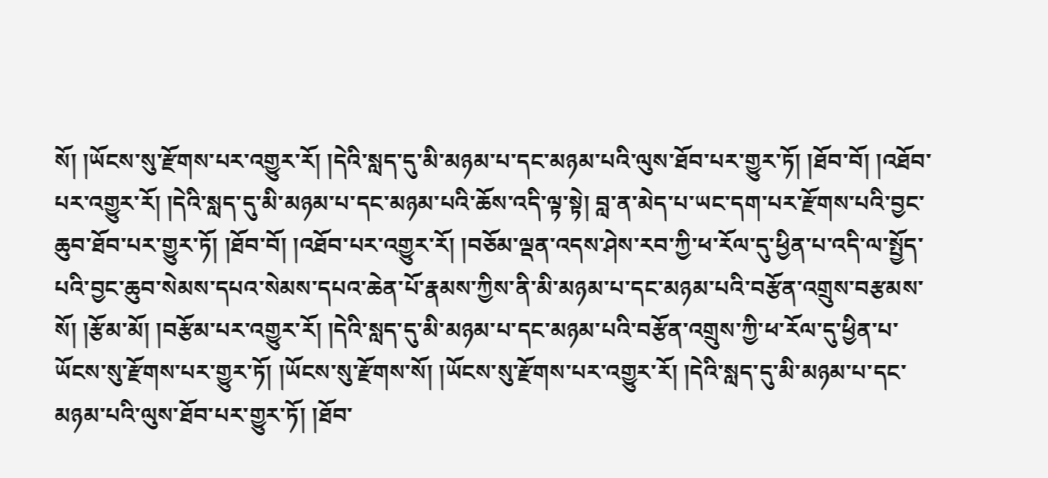སོ། །ཡོངས་སུ་རྫོགས་པར་འགྱུར་རོ། །དེའི་སླད་དུ་མི་མཉམ་པ་དང་མཉམ་པའི་ལུས་ཐོབ་པར་གྱུར་ཏོ། །ཐོབ་བོ། །འཐོབ་པར་འགྱུར་རོ། །དེའི་སླད་དུ་མི་མཉམ་པ་དང་མཉམ་པའི་ཆོས་འདི་ལྟ་སྟེ། བླ་ན་མེད་པ་ཡང་དག་པར་རྫོགས་པའི་བྱང་ཆུབ་ཐོབ་པར་གྱུར་ཏོ། །ཐོབ་བོ། །འཐོབ་པར་འགྱུར་རོ། །བཅོམ་ལྡན་འདས་ཤེས་རབ་ཀྱི་ཕ་རོལ་དུ་ཕྱིན་པ་འདི་ལ་སྤྱོད་པའི་བྱང་ཆུབ་སེམས་དཔའ་སེམས་དཔའ་ཆེན་པོ་རྣམས་ཀྱིས་ནི་མི་མཉམ་པ་དང་མཉམ་པའི་བརྩོན་འགྲུས་བརྩམས་སོ། །རྩོམ་མོ། །བརྩོམ་པར་འགྱུར་རོ། །དེའི་སླད་དུ་མི་མཉམ་པ་དང་མཉམ་པའི་བརྩོན་འགྲུས་ཀྱི་ཕ་རོལ་དུ་ཕྱིན་པ་ཡོངས་སུ་རྫོགས་པར་གྱུར་ཏོ། །ཡོངས་སུ་རྫོགས་སོ། །ཡོངས་སུ་རྫོགས་པར་འགྱུར་རོ། །དེའི་སླད་དུ་མི་མཉམ་པ་དང་མཉམ་པའི་ལུས་ཐོབ་པར་གྱུར་ཏོ། །ཐོབ་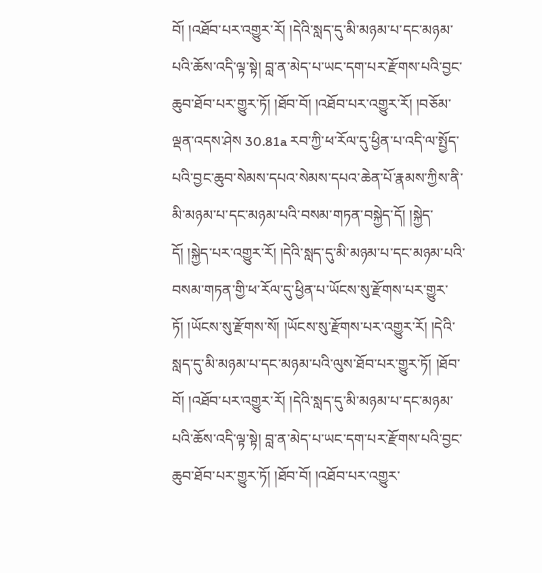བོ། །འཐོབ་པར་འགྱུར་རོ། །དེའི་སླད་དུ་མི་མཉམ་པ་དང་མཉམ་པའི་ཆོས་འདི་ལྟ་སྟེ། བླ་ན་མེད་པ་ཡང་དག་པར་རྫོགས་པའི་བྱང་ཆུབ་ཐོབ་པར་གྱུར་ཏོ། །ཐོབ་བོ། །འཐོབ་པར་འགྱུར་རོ། །བཅོམ་ལྡན་འདས་ཤེས 30.81a རབ་ཀྱི་ཕ་རོལ་དུ་ཕྱིན་པ་འདི་ལ་སྤྱོད་པའི་བྱང་ཆུབ་སེམས་དཔའ་སེམས་དཔའ་ཆེན་པོ་རྣམས་ཀྱིས་ནི་མི་མཉམ་པ་དང་མཉམ་པའི་བསམ་གཏན་བསྐྱེད་དོ། །སྐྱེད་དོ། །སྐྱེད་པར་འགྱུར་རོ། །དེའི་སླད་དུ་མི་མཉམ་པ་དང་མཉམ་པའི་བསམ་གཏན་གྱི་ཕ་རོལ་དུ་ཕྱིན་པ་ཡོངས་སུ་རྫོགས་པར་གྱུར་ཏོ། །ཡོངས་སུ་རྫོགས་སོ། །ཡོངས་སུ་རྫོགས་པར་འགྱུར་རོ། །དེའི་སླད་དུ་མི་མཉམ་པ་དང་མཉམ་པའི་ལུས་ཐོབ་པར་གྱུར་ཏོ། །ཐོབ་བོ། །འཐོབ་པར་འགྱུར་རོ། །དེའི་སླད་དུ་མི་མཉམ་པ་དང་མཉམ་པའི་ཆོས་འདི་ལྟ་སྟེ། བླ་ན་མེད་པ་ཡང་དག་པར་རྫོགས་པའི་བྱང་ཆུབ་ཐོབ་པར་གྱུར་ཏོ། །ཐོབ་བོ། །འཐོབ་པར་འགྱུར་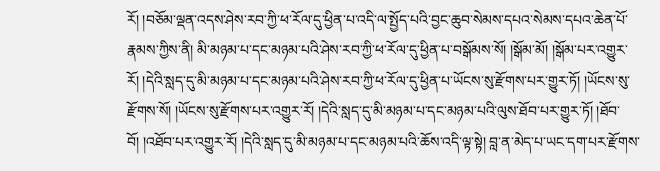རོ། །བཅོམ་ལྡན་འདས་ཤེས་རབ་ཀྱི་ཕ་རོལ་དུ་ཕྱིན་པ་འདི་ལ་སྤྱོད་པའི་བྱང་ཆུབ་སེམས་དཔའ་སེམས་དཔའ་ཆེན་པོ་རྣམས་ཀྱིས་ནི། མི་མཉམ་པ་དང་མཉམ་པའི་ཤེས་རབ་ཀྱི་ཕ་རོལ་དུ་ཕྱིན་པ་བསྒོམས་སོ། །སྒོམ་མོ། །སྒོམ་པར་འགྱུར་རོ། །དེའི་སླད་དུ་མི་མཉམ་པ་དང་མཉམ་པའི་ཤེས་རབ་ཀྱི་ཕ་རོལ་དུ་ཕྱིན་པ་ཡོངས་སུ་རྫོགས་པར་གྱུར་ཏོ། །ཡོངས་སུ་རྫོགས་སོ། །ཡོངས་སུ་རྫོགས་པར་འགྱུར་རོ། །དེའི་སླད་དུ་མི་མཉམ་པ་དང་མཉམ་པའི་ལུས་ཐོབ་པར་གྱུར་ཏོ། །ཐོབ་བོ། །འཐོབ་པར་འགྱུར་རོ། །དེའི་སླད་དུ་མི་མཉམ་པ་དང་མཉམ་པའི་ཆོས་འདི་ལྟ་སྟེ། བླ་ན་མེད་པ་ཡང་དག་པར་རྫོགས་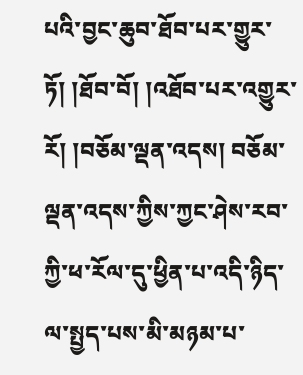པའི་བྱང་ཆུབ་ཐོབ་པར་གྱུར་ཏོ། །ཐོབ་བོ། །འཐོབ་པར་འགྱུར་རོ། །བཅོམ་ལྡན་འདས། བཅོམ་ལྡན་འདས་ཀྱིས་ཀྱང་ཤེས་རབ་ཀྱི་ཕ་རོལ་དུ་ཕྱིན་པ་འདི་ཉིད་ལ་སྤྱད་པས་མི་མཉམ་པ་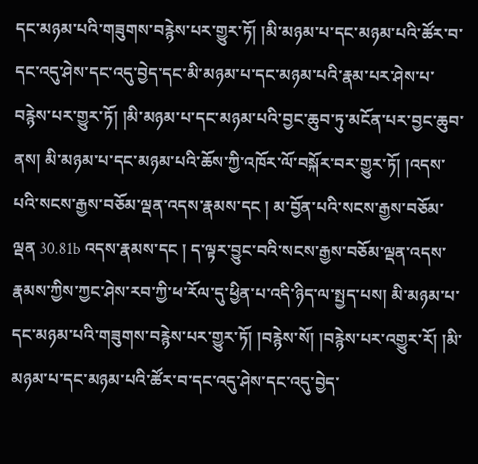དང་མཉམ་པའི་གཟུགས་བརྙེས་པར་གྱུར་ཏོ། །མི་མཉམ་པ་དང་མཉམ་པའི་ཚོར་བ་དང་འདུ་ཤེས་དང་འདུ་བྱེད་དང་མི་མཉམ་པ་དང་མཉམ་པའི་རྣམ་པར་ཤེས་པ་བརྙེས་པར་གྱུར་ཏོ། །མི་མཉམ་པ་དང་མཉམ་པའི་བྱང་ཆུབ་ཏུ་མངོན་པར་བྱང་ཆུབ་ནས། མི་མཉམ་པ་དང་མཉམ་པའི་ཆོས་ཀྱི་འཁོར་ལོ་བསྐོར་བར་གྱུར་ཏོ། །འདས་པའི་སངས་རྒྱས་བཅོམ་ལྡན་འདས་རྣམས་དང ། མ་བྱོན་པའི་སངས་རྒྱས་བཅོམ་ལྡན 30.81b འདས་རྣམས་དང ། ད་ལྟར་བྱུང་བའི་སངས་རྒྱས་བཅོམ་ལྡན་འདས་རྣམས་ཀྱིས་ཀྱང་ཤེས་རབ་ཀྱི་ཕ་རོལ་དུ་ཕྱིན་པ་འདི་ཉིད་ལ་སྤྱད་པས། མི་མཉམ་པ་དང་མཉམ་པའི་གཟུགས་བརྙེས་པར་གྱུར་ཏོ། །བརྙེས་སོ། །བརྙེས་པར་འགྱུར་རོ། །མི་མཉམ་པ་དང་མཉམ་པའི་ཚོར་བ་དང་འདུ་ཤེས་དང་འདུ་བྱེད་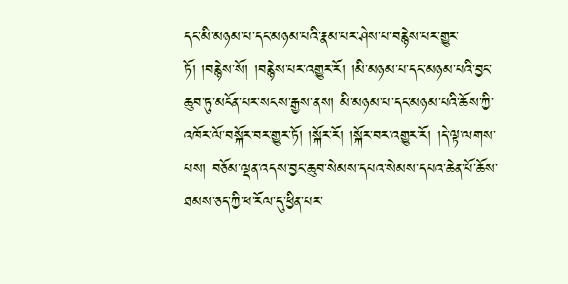དང་མི་མཉམ་པ་དང་མཉམ་པའི་རྣམ་པར་ཤེས་པ་བརྙེས་པར་གྱུར་ཏོ། །བརྙེས་སོ། །བརྙེས་པར་འགྱུར་རོ། །མི་མཉམ་པ་དང་མཉམ་པའི་བྱང་ཆུབ་ཏུ་མངོན་པར་སངས་རྒྱས་ནས། མི་མཉམ་པ་དང་མཉམ་པའི་ཆོས་ཀྱི་འཁོར་ལོ་བསྐོར་བར་གྱུར་ཏོ། །སྐོར་རོ། །སྐོར་བར་འགྱུར་རོ། །དེ་ལྟ་ལགས་པས། བཅོམ་ལྡན་འདས་བྱང་ཆུབ་སེམས་དཔའ་སེམས་དཔའ་ཆེན་པོ་ཆོས་ཐམས་ཅད་ཀྱི་ཕ་རོལ་དུ་ཕྱིན་པར་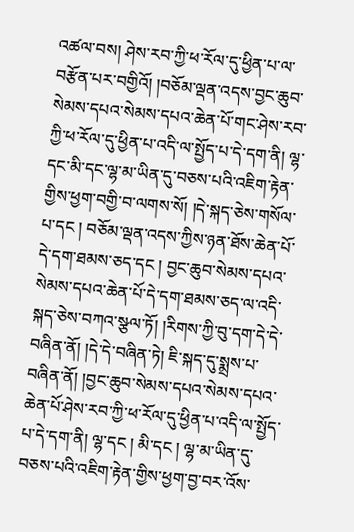འཚལ་བས། ཤེས་རབ་ཀྱི་ཕ་རོལ་དུ་ཕྱིན་པ་ལ་བརྩོན་པར་བགྱིའོ། །བཅོམ་ལྡན་འདས་བྱང་ཆུབ་སེམས་དཔའ་སེམས་དཔའ་ཆེན་པོ་གང་ཤེས་རབ་ཀྱི་ཕ་རོལ་དུ་ཕྱིན་པ་འདི་ལ་སྤྱོད་པ་དེ་དག་ནི། ལྷ་དང་མི་དང་ལྷ་མ་ཡིན་དུ་བཅས་པའི་འཇིག་རྟེན་གྱིས་ཕྱག་བགྱི་བ་ལགས་སོ། །དེ་སྐད་ཅེས་གསོལ་པ་དང ། བཅོམ་ལྡན་འདས་ཀྱིས་ཉན་ཐོས་ཆེན་པོ་དེ་དག་ཐམས་ཅད་དང ། བྱང་ཆུབ་སེམས་དཔའ་སེམས་དཔའ་ཆེན་པོ་དེ་དག་ཐམས་ཅད་ལ་འདི་སྐད་ཅེས་བཀའ་སྩལ་ཏོ། །རིགས་ཀྱི་བུ་དག་དེ་དེ་བཞིན་ནོ། །དེ་དེ་བཞིན་ཏེ། ཇི་སྐད་དུ་སྨྲས་པ་བཞིན་ནོ། །བྱང་ཆུབ་སེམས་དཔའ་སེམས་དཔའ་ཆེན་པོ་ཤེས་རབ་ཀྱི་ཕ་རོལ་དུ་ཕྱིན་པ་འདི་ལ་སྤྱོད་པ་དེ་དག་ནི། ལྷ་དང ། མི་དང ། ལྷ་མ་ཡིན་དུ་བཅས་པའི་འཇིག་རྟེན་གྱིས་ཕྱག་བྱ་བར་འོས་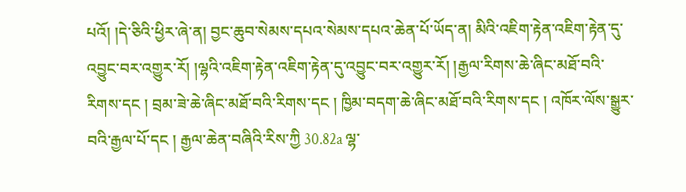པའོ། །དེ་ཅིའི་ཕྱིར་ཞེ་ན། བྱང་ཆུབ་སེམས་དཔའ་སེམས་དཔའ་ཆེན་པོ་ཡོད་ན། མིའི་འཇིག་རྟེན་འཇིག་རྟེན་དུ་འབྱུང་བར་འགྱུར་རོ། །ལྷའི་འཇིག་རྟེན་འཇིག་རྟེན་དུ་འབྱུང་བར་འགྱུར་རོ། །རྒྱལ་རིགས་ཆེ་ཞིང་མཐོ་བའི་རིགས་དང ། བྲམ་ཟེ་ཆེ་ཞིང་མཐོ་བའི་རིགས་དང ། ཁྱིམ་བདག་ཆེ་ཞིང་མཐོ་བའི་རིགས་དང ། འཁོར་ལོས་སྒྱུར་བའི་རྒྱལ་པོ་དང ། རྒྱལ་ཆེན་བཞིའི་རིས་ཀྱི 30.82a ལྷ་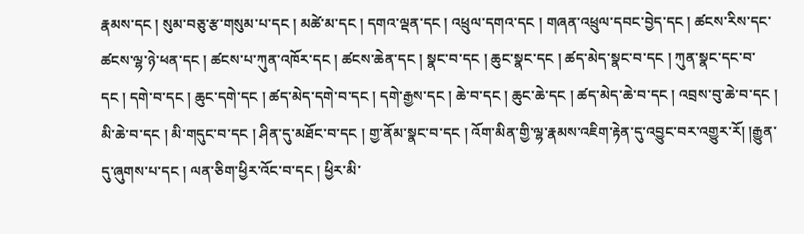རྣམས་དང ། སུམ་བཅུ་རྩ་གསུམ་པ་དང ། མཚེ་མ་དང ། དགའ་ལྡན་དང ། འཕྲུལ་དགའ་དང ། གཞན་འཕྲུལ་དབང་བྱེད་དང ། ཚངས་རིས་དང་ཚངས་ལྷ་ཉེ་ཕན་དང ། ཚངས་པ་ཀུན་འཁོར་དང ། ཚངས་ཆེན་དང ། སྣང་བ་དང ། ཆུང་སྣང་དང ། ཚད་མེད་སྣང་བ་དང ། ཀུན་སྣང་དང་བ་དང ། དགེ་བ་དང ། ཆུང་དགེ་དང ། ཚད་མེད་དགེ་བ་དང ། དགེ་རྒྱས་དང ། ཆེ་བ་དང ། ཆུང་ཆེ་དང ། ཚད་མེད་ཆེ་བ་དང ། འབྲས་བུ་ཆེ་བ་དང ། མི་ཆེ་བ་དང ། མི་གདུང་བ་དང ། ཤིན་དུ་མཐོང་བ་དང ། གྱ་ནོམ་སྣང་བ་དང ། འོག་མིན་གྱི་ལྷ་རྣམས་འཇིག་རྟེན་དུ་འབྱུང་བར་འགྱུར་རོ། །རྒྱུན་དུ་ཞུགས་པ་དང ། ལན་ཅིག་ཕྱིར་འོང་བ་དང ། ཕྱིར་མི་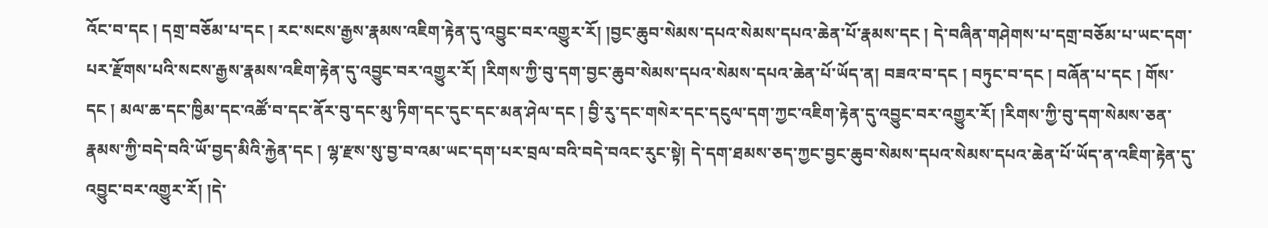འོང་བ་དང ། དགྲ་བཅོམ་པ་དང ། རང་སངས་རྒྱས་རྣམས་འཇིག་རྟེན་དུ་འབྱུང་བར་འགྱུར་རོ། །བྱང་ཆུབ་སེམས་དཔའ་སེམས་དཔའ་ཆེན་པོ་རྣམས་དང ། དེ་བཞིན་གཤེགས་པ་དགྲ་བཅོམ་པ་ཡང་དག་པར་རྫོགས་པའི་སངས་རྒྱས་རྣམས་འཇིག་རྟེན་དུ་འབྱུང་བར་འགྱུར་རོ། །རིགས་ཀྱི་བུ་དག་བྱང་ཆུབ་སེམས་དཔའ་སེམས་དཔའ་ཆེན་པོ་ཡོད་ན། བཟའ་བ་དང ། བཏུང་བ་དང ། བཞོན་པ་དང ། གོས་དང ། མལ་ཆ་དང་ཁྱིམ་དང་འཚོ་བ་དང་ནོར་བུ་དང་མུ་ཏིག་དང་དུང་དང་མན་ཤེལ་དང ། བྱི་རུ་དང་གསེར་དང་དངུལ་དག་ཀྱང་འཇིག་རྟེན་དུ་འབྱུང་བར་འགྱུར་རོ། །རིགས་ཀྱི་བུ་དག་སེམས་ཅན་རྣམས་ཀྱི་བདེ་བའི་ཡོ་བྱད་མིའི་རྐྱེན་དང ། ལྷ་རྫས་སུ་བྱ་བ་འམ་ཡང་དག་པར་བྲལ་བའི་བདེ་བའང་རུང་སྟེ། དེ་དག་ཐམས་ཅད་ཀྱང་བྱང་ཆུབ་སེམས་དཔའ་སེམས་དཔའ་ཆེན་པོ་ཡོད་ན་འཇིག་རྟེན་དུ་འབྱུང་བར་འགྱུར་རོ། །དེ་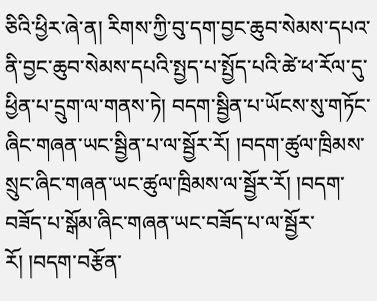ཅིའི་ཕྱིར་ཞེ་ན། རིགས་ཀྱི་བུ་དག་བྱང་ཆུབ་སེམས་དཔའ་ནི་བྱང་ཆུབ་སེམས་དཔའི་སྤྱད་པ་སྤྱོད་པའི་ཚེ་ཕ་རོལ་དུ་ཕྱིན་པ་དྲུག་ལ་གནས་ཏེ། བདག་སྦྱིན་པ་ཡོངས་སུ་གཏོང་ཞིང་གཞན་ཡང་སྦྱིན་པ་ལ་སྦྱོར་རོ། །བདག་ཚུལ་ཁྲིམས་སྲུང་ཞིང་གཞན་ཡང་ཚུལ་ཁྲིམས་ལ་སྦྱོར་རོ། །བདག་བཟོད་པ་སྒོམ་ཞིང་གཞན་ཡང་བཟོད་པ་ལ་སྦྱོར་རོ། །བདག་བརྩོན་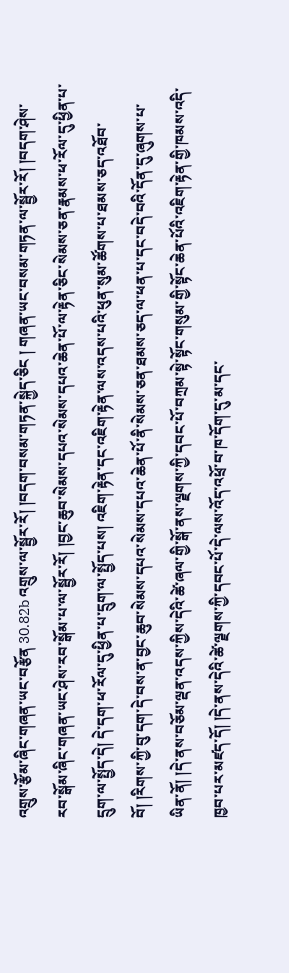འགྲུས་རྩོམ་ཞིང་གཞན་ཡང་བརྩོན 30.82b འགྲུས་ལ་སྦྱོར་རོ། །བདག་བསམ་གཏན་སྐྱེད་ཅིང ། གཞན་ཡང་བསམ་གཏན་ལ་སྦྱོར་རོ། །བདག་ཤེས་རབ་སྒོམ་ཞིང་གཞན་ཡང་ཤེས་རབ་སྒོམ་པ་ལ་སྦྱོར་རོ། །བྱང་ཆུབ་སེམས་དཔའ་སེམས་དཔའ་ཆེན་པོ་ལ་རྟེན་ཅིང་སེམས་ཅན་རྣམས་ཕ་རོལ་དུ་ཕྱིན་པ་དྲུག་ལ་སྤྱོད་དེ། དེ་དག་ཕ་རོལ་དུ་ཕྱིན་པ་དྲུག་ལ་སྤྱོད་པས། འཇིག་རྟེན་དང་འཇིག་རྟེན་ལས་འདས་པའི་ཕུན་སུམ་ཚོགས་པ་ཐམས་ཅད་འཐོབ་བོ། །རིགས་ཀྱི་བུ་དག་དེ་བས་ན་བྱང་ཆུབ་སེམས་དཔའ་སེམས་དཔའ་ཆེན་པོ་ནི་སེམས་ཅན་ཐམས་ཅད་ལ་ཕན་པ་དང་བདེ་བའི་དོན་དུ་ཞུགས་པ་ཡིན་ནོ། །དེ་ནས་བཅོམ་ལྡན་འདས་ཀྱིས་དེའི་ཚེ་ཞལ་གྱི་སྒོ་ནས་ལྗགས་ཀྱི་དབང་པོ་བཀྲམ་སྟེ་སྟོང་གསུམ་གྱི་སྟོང་ཆེན་པོའི་འཇིག་རྟེན་གྱི་ཁམས་འདི་ཁྱབ་པར་མཛད་དོ། །དེ་ནས་དེའི་ཚེ་ལྗགས་ཀྱི་དབང་པོ་དེ་ལས་འོད་འཕྲོ་བ་ཁ་དོག་དུ་མ་དང་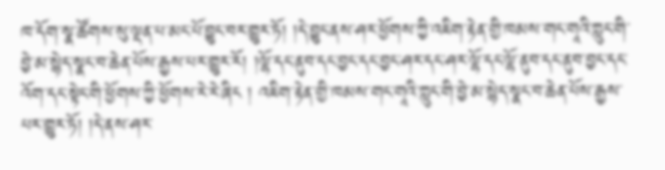ཁ་དོག་སྣ་ཚོགས་སུ་ལྡན་པ་མང་པོ་བྱུང་བར་གྱུར་ཏོ། །དེ་བྱུང་ནས་ཤར་ཕྱོགས་ཀྱི་འཇིག་རྟེན་གྱི་ཁམས་གང་གཱའི་ཀླུང་གི་བྱེ་མ་སྙེད་སྣང་བ་ཆེན་པོས་རྒྱས་པར་གྱུར་རོ། །ལྷོ་དང་ནུབ་དང་བྱང་དང་བྱང་ཤར་དང་ཤར་ལྷོ་དང་ལྷོ་ནུབ་དང་ནུབ་བྱང་དང་འོག་དང་སྟེང་གི་ཕྱོགས་ཀྱི་ཕྱོགས་རེ་རེ་ཞིང ། འཇིག་རྟེན་གྱི་ཁམས་གང་གཱའི་ཀླུང་གི་བྱེ་མ་སྙེད་སྣང་བ་ཆེན་པོས་རྒྱས་པར་གྱུར་ཏོ། །དེ་ནས་ཤར་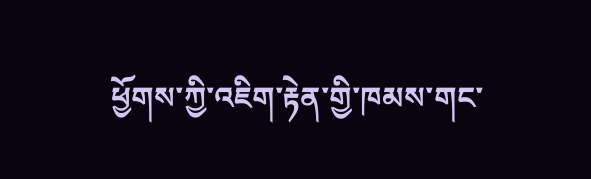ཕྱོགས་ཀྱི་འཇིག་རྟེན་གྱི་ཁམས་གང་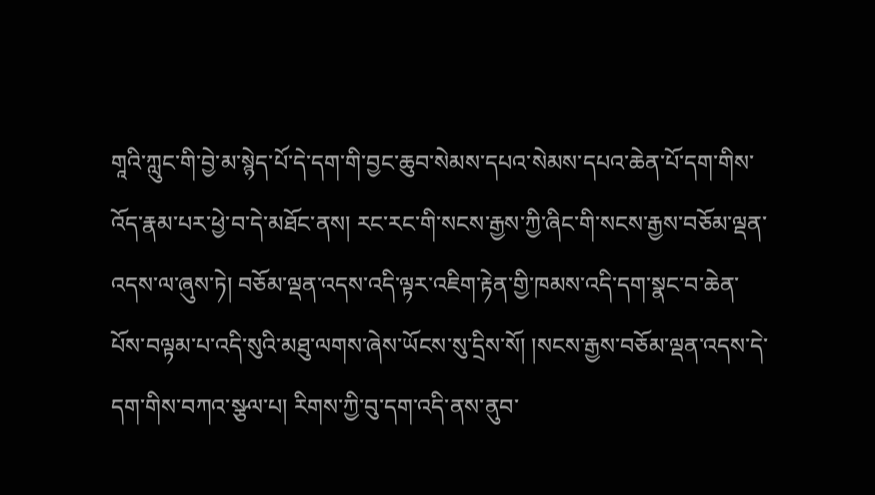གཱའི་ཀླུང་གི་བྱེ་མ་སྙེད་པོ་དེ་དག་གི་བྱང་ཆུབ་སེམས་དཔའ་སེམས་དཔའ་ཆེན་པོ་དག་གིས་འོད་རྣམ་པར་ཕྱེ་བ་དེ་མཐོང་ནས། རང་རང་གི་སངས་རྒྱས་ཀྱི་ཞིང་གི་སངས་རྒྱས་བཅོམ་ལྡན་འདས་ལ་ཞུས་ཏེ། བཅོམ་ལྡན་འདས་འདི་ལྟར་འཇིག་རྟེན་གྱི་ཁམས་འདི་དག་སྣང་བ་ཆེན་པོས་བལྟམ་པ་འདི་སུའི་མཐུ་ལགས་ཞེས་ཡོངས་སུ་དྲིས་སོ། །སངས་རྒྱས་བཅོམ་ལྡན་འདས་དེ་དག་གིས་བཀའ་སྩལ་པ། རིགས་ཀྱི་བུ་དག་འདི་ནས་ནུབ་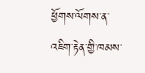ཕྱོགས་ལོགས་ན་འཇིག་རྟེན་གྱི་ཁམས་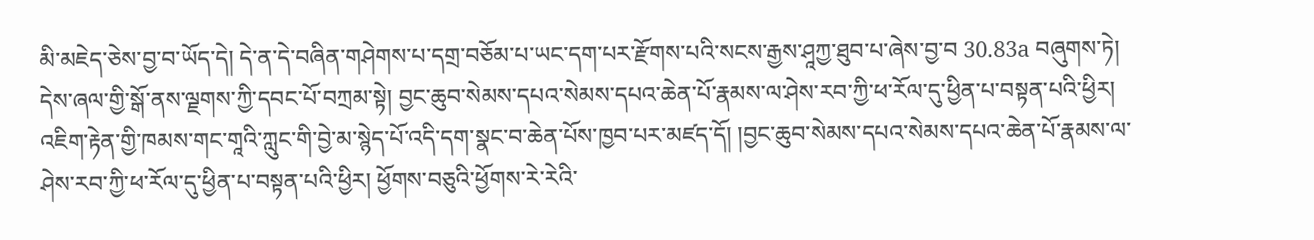མི་མཇེད་ཅེས་བྱ་བ་ཡོད་དེ། དེ་ན་དེ་བཞིན་གཤེགས་པ་དགྲ་བཅོམ་པ་ཡང་དག་པར་རྫོགས་པའི་སངས་རྒྱས་ཤཱཀྱ་ཐུབ་པ་ཞེས་བྱ་བ 30.83a བཞུགས་ཏེ། དེས་ཞལ་གྱི་སྒོ་ནས་ལྗགས་ཀྱི་དབང་པོ་བཀྲམ་སྟེ། བྱང་ཆུབ་སེམས་དཔའ་སེམས་དཔའ་ཆེན་པོ་རྣམས་ལ་ཤེས་རབ་ཀྱི་ཕ་རོལ་དུ་ཕྱིན་པ་བསྟན་པའི་ཕྱིར། འཇིག་རྟེན་གྱི་ཁམས་གང་གཱའི་ཀླུང་གི་བྱེ་མ་སྙེད་པོ་འདི་དག་སྣང་བ་ཆེན་པོས་ཁྱབ་པར་མཛད་དོ། །བྱང་ཆུབ་སེམས་དཔའ་སེམས་དཔའ་ཆེན་པོ་རྣམས་ལ་ཤེས་རབ་ཀྱི་ཕ་རོལ་དུ་ཕྱིན་པ་བསྟན་པའི་ཕྱིར། ཕྱོགས་བཅུའི་ཕྱོགས་རེ་རེའི་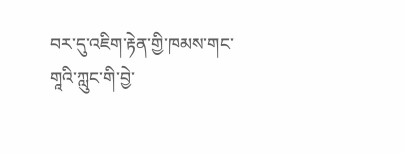བར་དུ་འཇིག་རྟེན་གྱི་ཁམས་གང་གཱའི་ཀླུང་གི་བྱེ་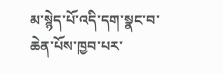མ་སྙེད་པོ་འདི་དག་སྣང་བ་ཆེན་པོས་ཁྱབ་པར་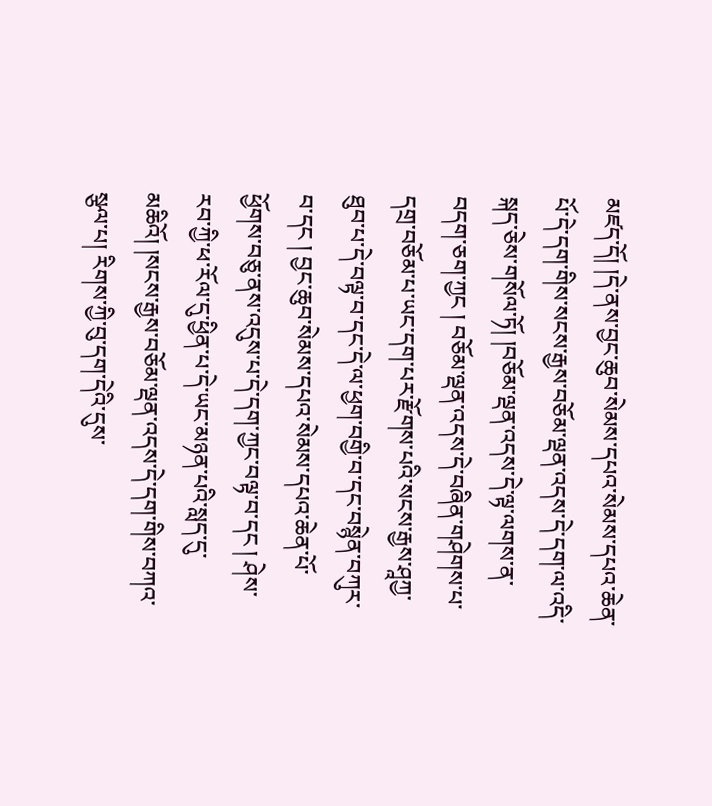མཛད་དོ། །དེ་ནས་བྱང་ཆུབ་སེམས་དཔའ་སེམས་དཔའ་ཆེན་པོ་དེ་དག་གིས་སངས་རྒྱས་བཅོམ་ལྡན་འདས་དེ་དག་ལ་འདི་སྐད་ཅེས་གསོལ་ཏོ། །བཅོམ་ལྡན་འདས་དེ་ལྟ་ལགས་ན་བདག་ཅག་ཀྱང ། བཅོམ་ལྡན་འདས་དེ་བཞིན་གཤེགས་པ་དགྲ་བཅོམ་པ་ཡང་དག་པར་རྫོགས་པའི་སངས་རྒྱས་ཤཱཀྱ་ཐུབ་པ་དེ་བལྟ་བ་དང་དེ་ལ་ཕྱག་བགྱི་བ་དང་བསྙེན་བཀུར་བ་དང ། བྱང་ཆུབ་སེམས་དཔའ་སེམས་དཔའ་ཆེན་པོ་ཕྱོགས་བཅུ་ནས་འདུས་པ་དེ་དག་ཀྱང་བལྟ་བ་དང ། ཤེས་རབ་ཀྱི་ཕ་རོལ་དུ་ཕྱིན་པ་དེ་ཡང་མཉན་པའི་སླད་དུ་མཆིའོ། །སངས་རྒྱས་བཅོམ་ལྡན་འདས་དེ་དག་གིས་བཀའ་སྩལ་པ། རིགས་ཀྱི་བུ་དག་དེའི་དུས་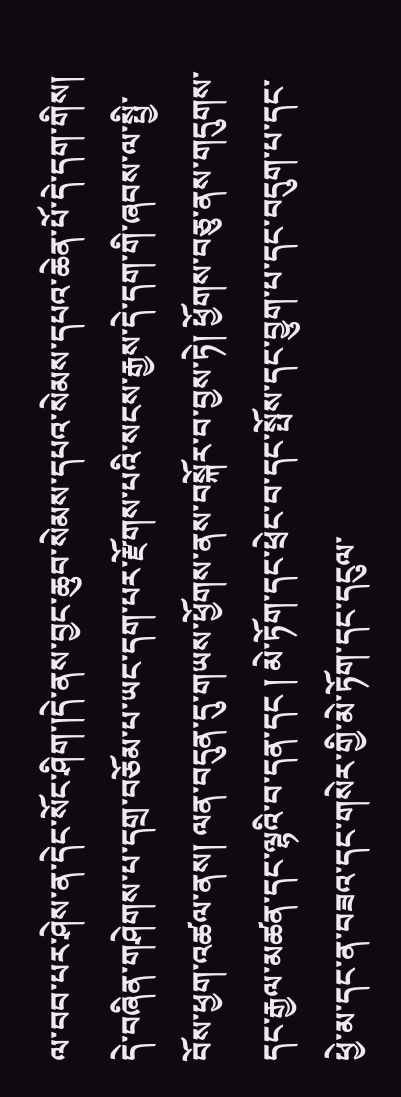ལ་བབ་པར་ཤེས་ན་དེང་སོང་ཤིག་།དེ་ནས་བྱང་ཆུབ་སེམས་དཔའ་སེམས་དཔའ་ཆེན་པོ་དེ་དག་གིས། དེ་བཞིན་གཤེགས་པ་དགྲ་བཅོམ་པ་ཡང་དག་པར་རྫོགས་པའི་སངས་རྒྱས་དེ་དག་གི་ཞབས་ལ་སྤྱི་བོས་ཕྱག་འཚལ་ནས། ལན་བདུན་དུ་གཡས་ཕྱོགས་ནས་བསྐོར་བ་བྱས་ཏེ། ཕྱོགས་བཅུ་ནས་གདུགས་དང་རྒྱལ་མཚན་དང་ལྷའི་བ་དན་དང ། མེ་ཏོག་དང་ཕྲེང་བ་དང་སྤོས་དང་བྱུག་པ་དང་བདུག་པ་དང་ཕྱེ་མ་དང་ན་བཟའ་དང་གསེར་གྱི་མེ་ཏོག་དང་དངུལ་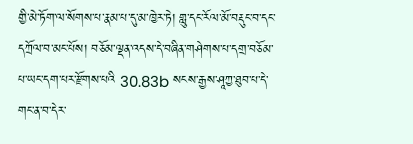གྱི་མེ་ཏོག་ལ་སོགས་པ་རྣམ་པ་དུ་མ་ཁྱེར་ཏེ། གླུ་དང་རོལ་མོ་བརྡུང་བ་དང་དཀྲོལ་བ་མང་པོས། བཅོམ་ལྡན་འདས་དེ་བཞིན་གཤེགས་པ་དགྲ་བཅོམ་པ་ཡང་དག་པར་རྫོགས་པའི 30.83b སངས་རྒྱས་ཤཱཀྱ་ཐུབ་པ་དེ་གང་ན་བ་དེར་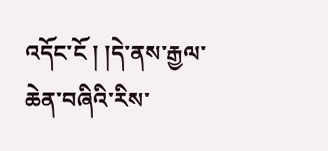འདོང་ངོ ། །དེ་ནས་རྒྱལ་ཆེན་བཞིའི་རིས་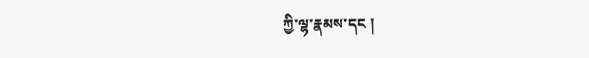ཀྱི་ལྷ་རྣམས་དང །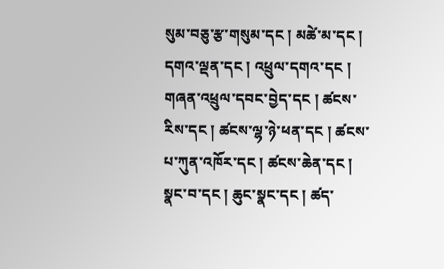སུམ་བཅུ་རྩ་གསུམ་དང ། མཚེ་མ་དང ། དགའ་ལྡན་དང ། འཕྲུལ་དགའ་དང ། གཞན་འཕྲུལ་དབང་བྱེད་དང ། ཚངས་རིས་དང ། ཚངས་ལྷ་ཉེ་ཕན་དང ། ཚངས་པ་ཀུན་འཁོར་དང ། ཚངས་ཆེན་དང ། སྣང་བ་དང ། ཆུང་སྣང་དང ། ཚད་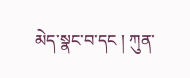མེད་སྣང་བ་དང ། ཀུན་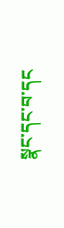སྣང་དང་བ་དང